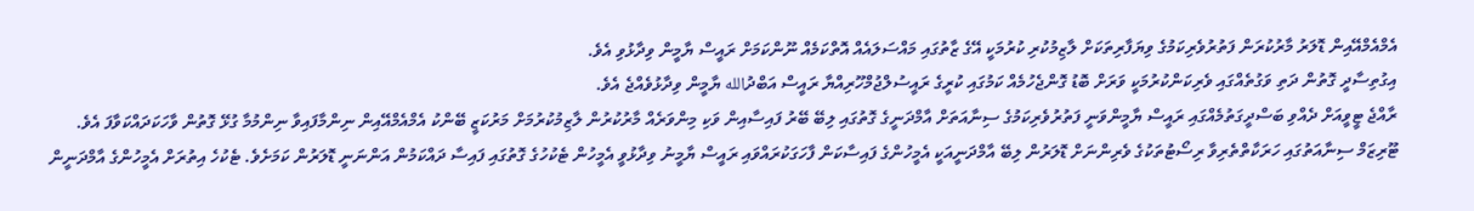އެމްއެމްއޭއިން ޑޮލަރު މާރުކުރަން ފަތުރުވެރިކަމުގެ ވިޔަފާރިތަކަށް ލާޒިމުކުރި ކުރުމަކީ އޭގެ ޒާތުގައި މައްސަލައެއް އޮތްކަމެއް ނޫންކަމަށް ރައީސް ޔާމީން ވިދާޅުވި އެވެ.
އިގުތިސާދީ ގޮތުން ދަތި ވަގުތެއްގައި ވެރިކަންކުރުމަކީ ވަރަށް ބޮޑު ގޮންޖެހުމެއް ކަމުގައި ކުރީގެ ރައީސުލްޖުމްހޫރިއްޔާ ރައީސް އަބްދުالله ޔާމީން ވިދާޅުވެއްޖެ އެވެ.
ރާއްޖެ ޓީވީއަށް ދެއްވި ބަސްދީގަތުމެއްގައި ރައީސް ޔާމީންވަނީ ފަތުރުވެރިކަމުގެ ސިނާއަތަށް އާމްދަނީގެ ގޮތުގައި ލިބޭ ބޭރު ފައިސާއިން ވަކި މިންވަރެއް މާރުކުރުން ލާޒިމުކުރުމަށް މަރުކަޒީ ބޭންކު އެމްއެމްއޭއިން ނިންމާފައިވާ ނިންމުމާ ގުޅޭ ގޮތުން ވާހަކަދައްކަވާފަ އެވެ.
ޓޫރިޒަމް ސިނާއަތުގައި ހަރަކާތްތެރިވާ ރިސޯޓުތަކުގެ ވެރިންނަށް ޑޮލަރުން ލިބޭ އާމްދަނީއަކީ އެމީހުންގެ ފައިސާކަން ފާހަގަކުރައްވައި ރައީސް ޔާމީނު ވިދާޅުވީ އެމީހުން ޓެކުހުގެ ގޮތުގައި ފައިސާ ދައްކަމުން އަންނަނީ ޑޮލަރުން ކަމަށެވެ. ޓެކުހެ އިތުރަށް އެމީހުންގެ އާމްދަނީން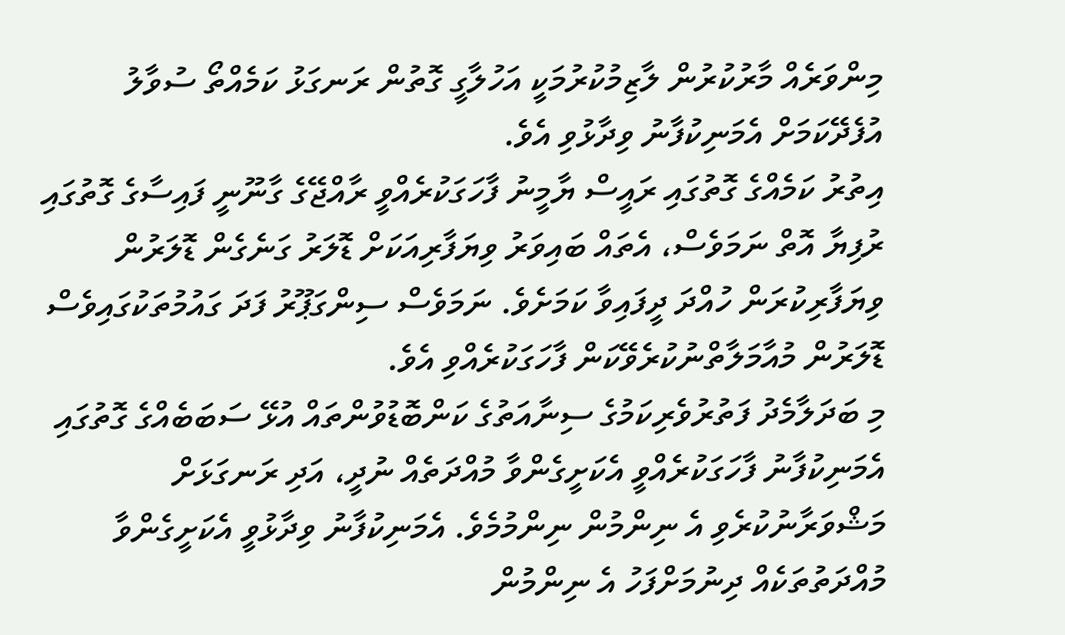މިންވަރެއް މާރުކުރުން ލާޒިމުކުރުމަކީ އަހުލާގީ ގޮތުން ރަނގަޅު ކަމެއްތޯ ސުވާލު އުފެދޭކަމަށް އެމަނިކުފާނު ވިދާޅުވި އެވެ.
އިތުރު ކަމެއްގެ ގޮތުގައި ރައީސް ޔާމީނު ފާހަގަކުރެއްވީ ރާއްޖޭގެ ގާނޫނީ ފައިސާގެ ގޮތުގައި ރުފިޔާ އޮތް ނަމަވެސް، އެތައް ބައިވަރު ވިޔަފާރިއަކަށް ޑޮލަރު ގަނެގެން ޑޮލަރުން ވިޔަފާރިކުރަން ހުއްދަ ދީފައިވާ ކަމަށެވެ. ނަމަވެސް ސިންގަޕޫރު ފަދަ ގައުމުތަކުގައިވެސް ޑޮލަރުން މުއާމަލާތްނުކުރެވޭކަން ފާހަގަކުރެއްވި އެވެ.
މި ބަދަލާމެދު ފަތުރުވެރިކަމުގެ ސިނާއަތުގެ ކަންބޮޑުވުންތައް އުޅޭ ސަބަބެއްގެ ގޮތުގައި އެމަނިކުފާނު ފާހަގަކުރެއްވީ އެކަށީގެންވާ މުއްދަތެއް ނުދީ، އަދި ރަނގަޅަށް މަޝްވަރާނުކުރެވި އެ ނިންމުން ނިންމުމެވެ. އެމަނިކުފާނު ވިދާޅުވީ އެކަށީގެންވާ މުއްދަތުތަކެއް ދިނުމަށްފަހު އެ ނިންމުން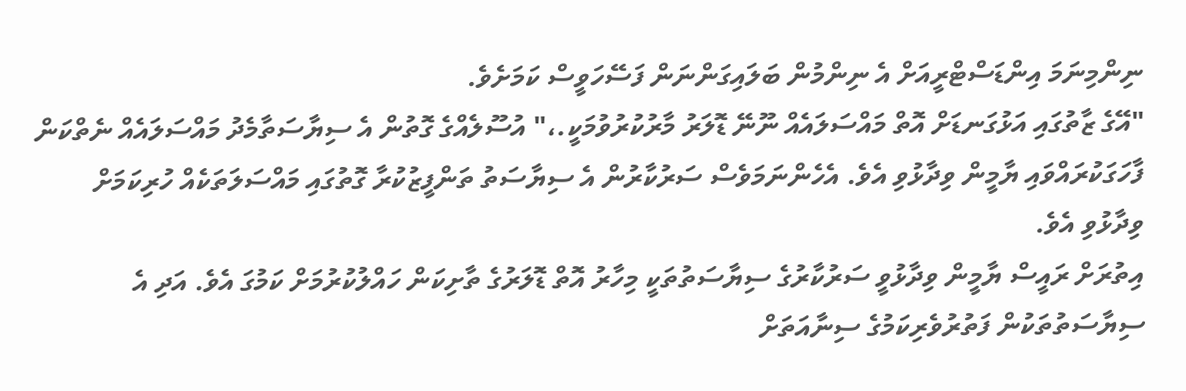ނިންމިނަމަ އިންޑަސްޓްރީއަށް އެ ނިންމުން ބަލައިގަންނަން ފަސޭހަވީސް ކަމަށެވެ.
"އޭގެ ޒާތުގައި އަޅުގަނޑަށް އޮތް މައްސަލައެއް ނޫނޭ ޑޮލަރު މާރުކުރުވުމަކީ.،" އުސޫލެއްގެ ގޮތުން އެ ސިޔާސަތާމެދު މައްސަލައެއް ނެތްކަން ފާހަގަކުރައްވައި ޔާމީން ވިދާޅުވި އެވެ. އެހެންނަމަވެސް ސަރުކާރުން އެ ސިޔާސަތު ތަންފީޒުކުރާ ގޮތުގައި މައްސަލަތަކެއް ހުރިކަމަށް ވިދާޅުވި އެވެ.
އިތުރަށް ރައީސް ޔާމީން ވިދާޅުވީ ސަރުކާރުގެ ސިޔާސަތުތަކީ މިހާރު އޮތް ޑޮލަރުގެ ތާށިކަން ހައްލުކުރުމަށް ކަމުގަ އެވެ. އަދި އެ ސިޔާސަތުތަކުން ފަތުރުވެރިކަމުގެ ސިނާއަތަށް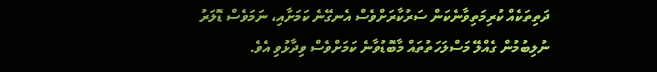ދަތިތަކެއް ކުރިމަތިވާނެކަން ސަރުކާރަށްވެސް އެނގޭނެ ކަމަށާއި، ނަމަވެސް ޑޮލަރު ނުލިބުމުން ގެއްލޭ މަސްލަހަތުތައް މާބޮޑުވާނެ ކަމަށްވެސް ވިދާޅުވި އެވެ.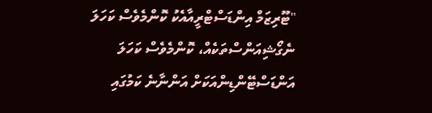"ޓޫރިޒަމް އިންޑަސްޓްރީއާއެކު ކޮންމެވެސް ކަހަލަ ނެގޯޝިއަންސްތަކެއް، ކޮންމެވެސް ކަހަލަ އަންޑަސްޓޭންޑިންއަކަށް އަންނާނެ ކަމުގައި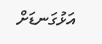އަޅުގަނޑަށް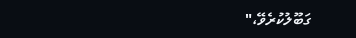ގަބޫލުކުރެވޭ،"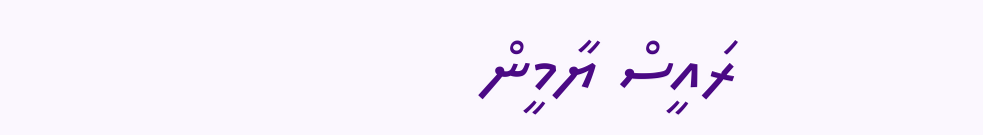ރައީސް ޔާމީން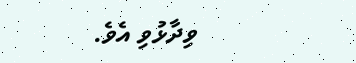ވިދާޅުވި އެވެ.